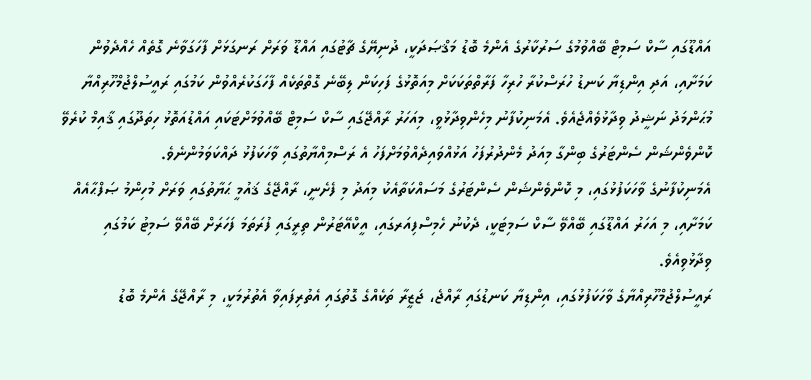އައްޑޫގައި ސާކް ސަމިޓް ބޭއްވުމުގެ ސަރުކާރުގެ އެންމެ ބޮޑު މަޤްޞަދަކީ، ދުނިޔޭގެ ޗާޓުގައި އައްޑޫ ވަރަށް ރަނގަޅަށް ފާހަގަވާނެ ގޮތެއް ހެއްދެވުން ކަމަށާއި، އަދި އިންޑިޔާ ކަނޑު ހުރަސްކުރާ ހުރިހާ ފަރާތްތަކަކަށް މިއަތޮޅުގެ ފަހިކަން ލިބޭނެ ގޮތްތަކެއް ފާހަގަކުރެއްވުން ކަމުގައި ރައީސުލްޖުމްހޫރިއްޔާ މުޙަންމަދު ނަޝީދު ވިދާޅުވެއްޖެއެވެ. އެމަނިކުފާނު މިހެންވިދާޅުވީ، މިއަހަރު ރާއްޖޭގައި ސާކް ސަމިޓް ބޭއްވުމަށްޓަކައި އައްޑުއަތޮޅު ހިތަދޫގައި ޤާއިމް ކުރެވޭ ކޮންވެންޝަން ސެންޓަރުގެ ބިންގާ މިއަދު މެންދުރުފަހު އަޅުއްވައިދެއްވުމަށްފަހު އެ ރަސްމިއްޔާތުގައި ވާހަކަފުޅު ދައްކަވަމުންނެވެ.
އެމަނިކުފާނުގެ ވާހަކަފުޅުގައި، މި ކޮންވެންޝަން ސެންޓަރުގެ މަސައްކަތާއެކު މިއަދު މި ފެށެނީ، ރާއްޖޭގެ ޤައުމީ ޙަޔާތުގައި ވަރަށް މުހިންމު ޞަފްޙާއެއް ކަމަށާއި، މި އަހަރު އައްޑޫގައި ބޭއްވޭ ސާކް ސަމިޓަކީ، ދެކުނު ހެމިސްފިއަރގައި، އީކްއޭޓަރުން ތިރީގައި ފުރަތަމަ ފަހަރަށް ބޭއްވޭ ސަމިޓު ކަމުގައި ވިދާޅުވިއެވެ.
ރައީސުލްޖުމްހޫރިއްޔާގެ ވާހަކަފުޅުގައި، އިންޑިޔާ ކަނޑުގައި ރާއްޖެ، ޖަޒީރާ ތަކެއްގެ ގޮތުގައި އެތުރިފައިވާ އެތުރުމަކީ، މި ރާއްޖޭގެ އެންމެ ބޮޑު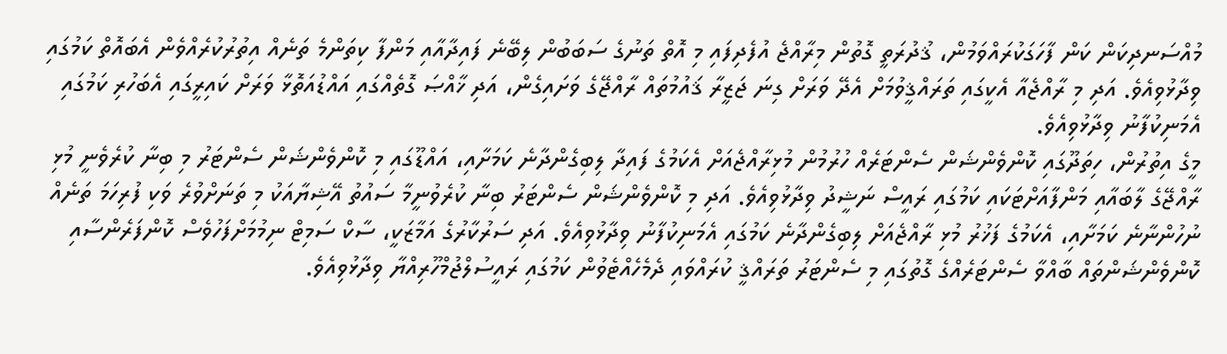މުއްސަނދިކަން ކަން ފާހަގަކުރައްވަމުން، ޤުދުރަތީ ގޮތުން މިރާއްޖެ އުފެދިފައި މި އޮތް ތަނުގެ ސަބަބުން ލިބޭނެ ފައިދާއާއި މަންފާ ކިތަންމެ ތަނެއް އިތުރުކުރެއްވެން އެބައޮތް ކަމުގައި ވިދާޅުވިއެވެ. އަދި މި ރާއްޖެއާ އެކީގައި ތަރައްޤީވުމަށް އެދޭ ވަރަށް ގިނަ ޖަޒީރާ ޤައުމުތައް ރާއްޖޭގެ ވަށައިގެން، އަދި ޚާއްޞަ ގޮތެއްގައި އައްޑުއަތޮޅާ ވަރަށް ކައިރީގައި އެބަހުރި ކަމުގައި އެމަނިކުފާނު ވިދާޅުވިއެވެ.
މީގެ އިތުރުން، ހިތަދޫގައި ކޮންވެންޝަން ސެންޓަރެއް ހުރުމުން މުޅިރާއްޖެއަށް އެކަމުގެ ފައިދާ ލިބިގެންދާނެ ކަމަށާއި، އައްޑޫގައި މި ކޮންވެންޝަން ސެންޓަރު މި ބިނާ ކުރެވެނީ މުޅި ރާއްޖޭގެ ލާބައާއި މަންފާއަށްޓަކައި ކަމުގައި ރައީސް ނަޝީދު ވިދާޅުވިއެވެ. އަދި މި ކޮންވެންޝަން ސެންޓަރު ބިނާ ކުރެވުނީމާ ސައުތު އޭޝިޔާއަކު މި ތަނަށްވުރެ ވަކި ފުރިހަމަ ތަނެއް ނުހުންނާނެ ކަމަށާއި، އެކަމުގެ ފަޚުރު މުޅި ރާއްޖެއަށް ލިބިގެންދާނެ ކަމުގައި އެމަނިކުފާނު ވިދާޅުވިއެވެ. އަދި ސަރުކާރުގެ އަމާޒަކީ، ސާކް ސަމިޓް ނިމުމަށްފަހުވެސް ކޮންފަރެންސާއި ކޮންވެންޝަންތައް ބާއްވާ ސެންޓަރެއްގެ ގޮތުގައި މި ސެންޓަރު ތަރައްޤީ ކުރައްވައި ދެމެހެއްޓެވުން ކަމުގައި ރައީސުލްޖުމްހޫރިއްޔާ ވިދާޅުވިއެވެ.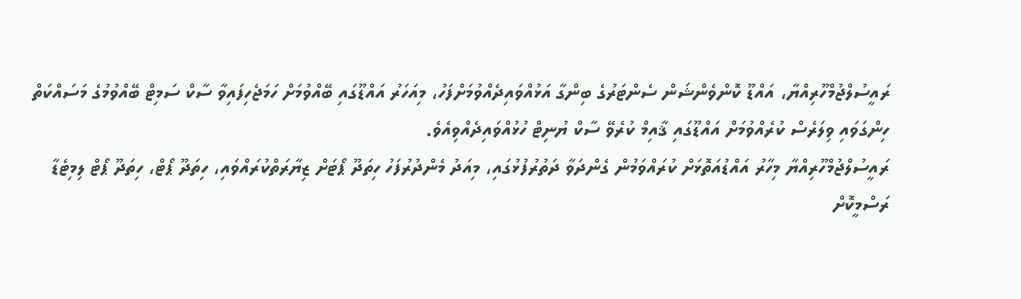ރައީސުލްޖުމްހޫރިއްޔާ، އައްޑޫ ކޮންވެންޝަން ސެންޓަރުގެ ބިންގާ އަޅުއްވައިދެއްވުމަށްފަހު، މިއަހަރު އައްޑޫގައި ބޭއްވުމަށް ހަމަޖެހިފައިވާ ސާކް ސަމިޓް ބޭއްވުމުގެ މަސައްކަތް ހިންގަވައި ވިލަރެސް ކުރެއްވުމަށް އައްޑޫގައި ޤާއިމް ކުރެވޭ ސާކް ޔުނިޓް ހުޅުއްވައިދެއްވިއެވެ.
ރައީސުލްޖުމްހޫރިއްޔާ މިހާރު އައްޑުއަތޮޅަށް ކުރައްވަމުން ގެންދަވާ ދަތުރުފުޅުގައި، މިއަދު މެންދުރުފަހު ހިތަދޫ ޕޯޓަށް ޒިޔާރަތްކުރައްވައި، ހިތަދޫ ޕޯޓް، ހިތަދޫ ޕޯޓް ލިމިޓެޑާ ރަސްމީކޮށް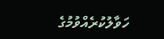ހަވާލުކުރެއްވުމުގެ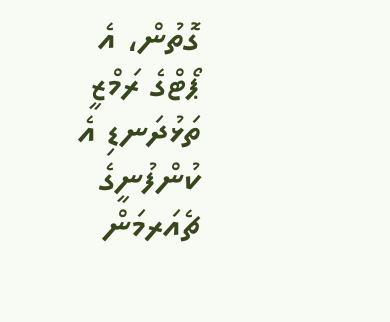ގޮތުން، އެ ޕޯޓްގެ ރަމްޒީ ތަޅުދަނޑި އެ ކުންފުނީގެ ޗެއަރމަން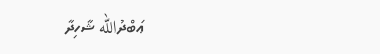ޢަބްދުالله ޝާހިދާ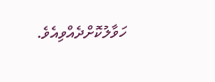ހަވާލުކޮށްދެއްވިއެވެ.